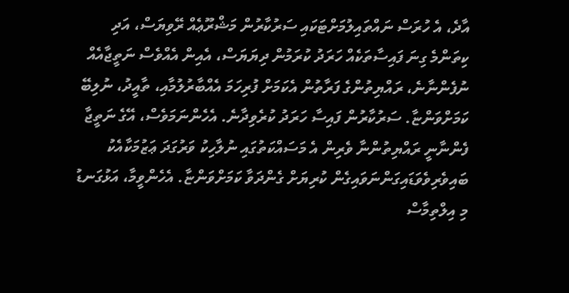އާދެ، އެ ހުރަސް ނައްތައިލުމަށްޓަކައި ސަރުކާރުން މަޝްރޫޢެއް ރޭވިޔަސް، އަދި ކިތަންމެ ގިނަ ފައިސާތަކެއް ހަރަދު ކުރަމުން ދިޔަޔަސް، އެއިން އެއްވެސް ނަތީޖާއެއް ނުފެންނާނެ، ރައްޔިތުންގެ ފަރާތުން އެކަމަށް ފުރިހަމަ އެއްބާރުލުމާއި، ތާއީދު، ނުލިބޭ ކަމަށްވަންޏާ. ސަރުކާރުން ފައިސާ ހަރަދު ކުރެވިދާނެ. އެހެންނަމަވެސް، އޭގެ ނަތީޖާ ފެންނާނީ ރައްޔިތުންނާ ވެރިން އެ މަސައްކަތުގައި ނުލާހިކު ވަރުގަދަ ޢަޒުމަކާއެކު ބައިވެރިވެވަޑައިގަންނަވައިގެން ކުރިޔަށް ގެންދަވާ ކަމަށްވަންޏާ. އެހެންވީމާ، އަޅުގަނޑު މި އިލްތިމާސް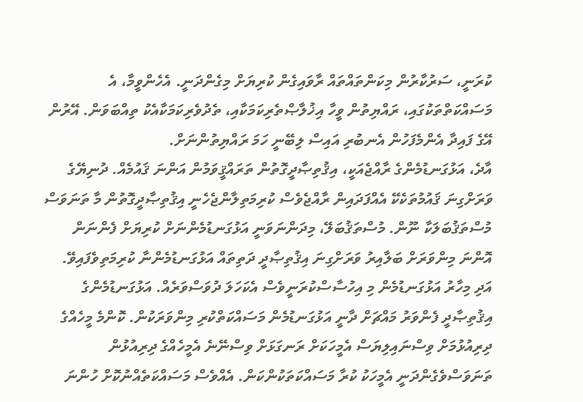ކުރަނީ، ސަރުކާރުން މިކަންތައްތައް ރާވައިގެން ކުރިޔަށް މިގެންދަނީ. އެހެންވީމާ، އެ މަސައްކަތްތަކުގައި، ރައްޔިތުން ވީހާ އިޚުލާޞްތެރިކަމަކާއި، ތެދުވެރިކަމަކާއެކު ތިއްބަވަން. އޭރުން އޭގެ ފައިދާ އެންމެފަހުން އެނބުރި އައިސް ލިބޭނީ ހަމަ ރައްޔިތުންނަށް.
އާދެ، އަޅުގަނޑުމެންގެ ރާއްޖެއަކީ، އިޤުތިޞާދީގޮތުން ތަރައްޤީވަމުން އަންނަ ޤައުމެއް. ދުނިޔޭގެ ވަރަށްގިނަ ޤައުމުތަކެކޭ އެއްފަދައިން ރާއްޖެވެސް ކުރިމަތިލާންޖެހެނީ އިޤުތިޞާދީގޮތުން މާ ތަނަވަސް މުސްތަޤުބަލަކާ ނޫން. މުސްތަޤުބަލޭ، މިދަންނަވަނީ އަޅުގަނޑުމެންނަށް ކުރިޔަށް ފެންނަން އޮންނަ މިންވަރަށް ބަލާއިރު ވަރަށްގިނަ އިޤުތިޞާދީ ދަތިތައް އަޅުގަނޑުމެންނާ ކުރިމަތިވެފައިވޭ. އަދި މިހާރު އަޅުގަނޑުމެން މި އިހުސާސްކުރަނީވެސް އެކަހަލަ ދުވަސްވަރެއް. އަޅުގަނޑުމެންގެ އިޤުތިޞާދީ ފެންވަރު މައްޗަށް ދާނީ އަޅުގަނޑުމެން މަސައްކަތްކުރި މިންވަރަކުން. ކޮންމެ މީހެއްގެ ދިރިއުޅުމަށް ވިސްނައިލިޔަސް އެމީހަކަށް ރަނގަޅަށް ވިސްނޭނެ އެމީހެއްގެ ދިރިއުޅުން ތަނަވަސްވެގެންދަނީ އެމީހަކު ކުރާ މަސައްކަތަކުންކަން. އެއްވެސް މަސައްކަތެއްނުކޮށް ހުންނަ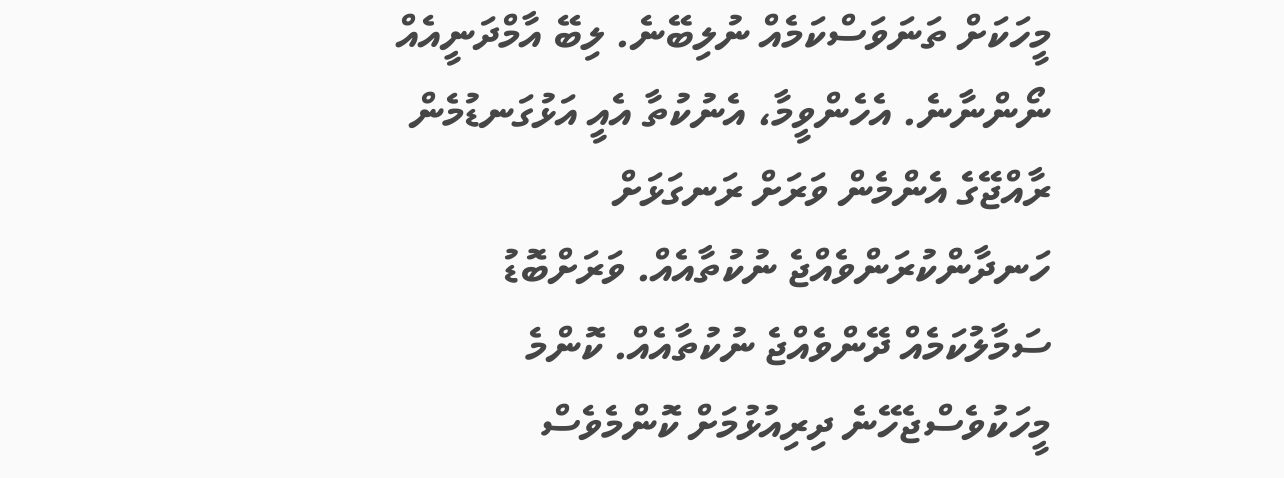މީހަކަށް ތަނަވަސްކަމެއް ނުލިބޭނެ. ލިބޭ އާމްދަނީއެއް ނޯންނާނެ. އެހެންވީމާ، އެނުކުތާ އެއީ އަޅުގަނޑުމެން ރާއްޖޭގެ އެންމެން ވަރަށް ރަނގަޅަށް ހަނދާންކުރަންވެއްޖެ ނުކުތާއެއް. ވަރަށްބޮޑު ސަމާލުކަމެއް ދޭންވެއްޖެ ނުކުތާއެއް. ކޮންމެ މީހަކުވެސްޖެހޭނެ ދިރިއުޅުމަށް ކޮންމެވެސް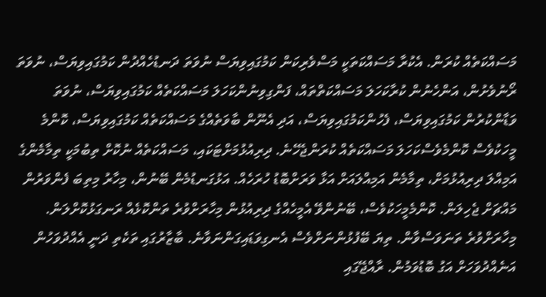މަސައްކަތެއް ކުރަން. އެކުރާ މަސައްކަތަކީ މަސްވެރިކަން ކަމުގައިވިޔަސް ނުވަތަ ދަނޑުހެއްދުން ކަމުގައިވިޔަސް، ނުވަތަ ރޯނުވެށުން، އަންހެނުން ކުރާކަހަލަ މަސައްކަތްތައް، ފަންގިވިނުންކަހަލަ މަސައްކަތެއް ކަމުގައިވިޔަސް، ނުވަތަ ވަޑާންކުރުން ކަމުގައިވިޔަސް، ފެހުންކަމުގައިވިޔަސް، އަދި އެނޫން ބާވަތެއްގެ މަސައްކަތެއް ކަމުގައިވިޔަސް، ކޮންމެ މީހަކުވެސް ކޮންމެވެސްކަހަލަ މަސައްކަތެއް ކުރަންޖެހޭނެ. ދިރިއުޅުމަށްޓަކައި، މަސައްކަތެއް ނުކޮށް ތިބުމަކީ ތިމާމެންގެ އަމިއްލަ ދިރިއުޅުމަށް، ތިމާމެން އަމިއްލައަށް އަޅާ ވަރަށްބޮޑު ހުރަހެއް. އަޅުގަނޑުމެން ބޭނުން، މިހާރު މިތިބަ ފެންވަރުން މައްޗަށް ޖެހިލަން. ކޮންމެމީހަކުވެސް، ބޭނުންވޭ އެމީހެއްގެ ދިރިއުޅުން މިހާރަށްވުރެ ތަންކޮޅެއް ރަނގަޅުކޮށްލަން. މިހާރަށްވުރެ ތަނަވަސްވާން. ތިޔަ ބޭފުޅުންނަށްވެސް އެނގިވަޑައިގަންނަވާނެ. ބާޒާރުގައި ތަކެތި ދަނީ އެއްދުވަހުން އަނެއްދުވަހަށް އަގު ބޮޑުވަމުން. ރާއްޖޭގައި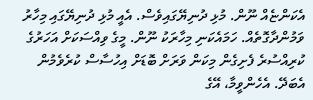އެކަންޏެއް ނޫން. މުޅި ދުނިޔޭގައިވެސް. އެއީ މުޅި ދުނިޔޭގައި މިހާރު ވަމުންދާގޮތެއް. ހަމައެކަނި މިހާރަކު ނޫން. މީގެ ވިއްސަކަށް އަހަރުގެ ކުރިއްސުރެ ފެށިގެން މިކަން ވަރަށް ބޮޑަށް އިހުސާސް ކުރެވެމުން އެބަދޭ. އެހެންވީމާ، އޭގެ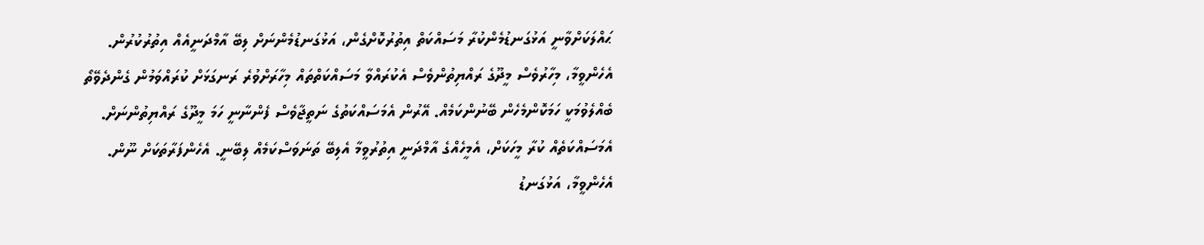ޙައްލަކަށްވާނީ އަޅުގަނޑުމެންކުރާ މަސައްކަތް އިތުރުކޮށްގެން، އަޅުގަނޑުމެންނަށް ލިބޭ އާމްދަނީއެއް އިތުރުކުރުން. އެހެންވީމާ، މިހާރުވެސް މީދޫގެ ރައްޔިތުންވެސް އެކުރައްވާ މަސައްކަތްތައް މިހާރަށްވުރެ ރަނގަޅަށް ކުރައްވަމުން ގެންދެވޭތޯ ބެއްލެވުމަކީ ހަމަކޮންމެހެން ބޭނުންކަމެއް. އޭރުން އެމަސައްކަތުގެ ނަތީޖާވެސް ފެންނާނީ ހަމަ މީދޫގެ ރައްޔިތުންނަށް. އެމަސައްކަތެއް ކުރާ މީހަކަށް، އެމީހެއްގެ އާމްދަނީ އިތުރުވީމާ އެލިބޭ ތަނަވަސްކަމެއް ލިބޭނީ. އެހެންފަރާތަކަށް ނޫން. އެހެންވީމާ، އަޅުގަނޑު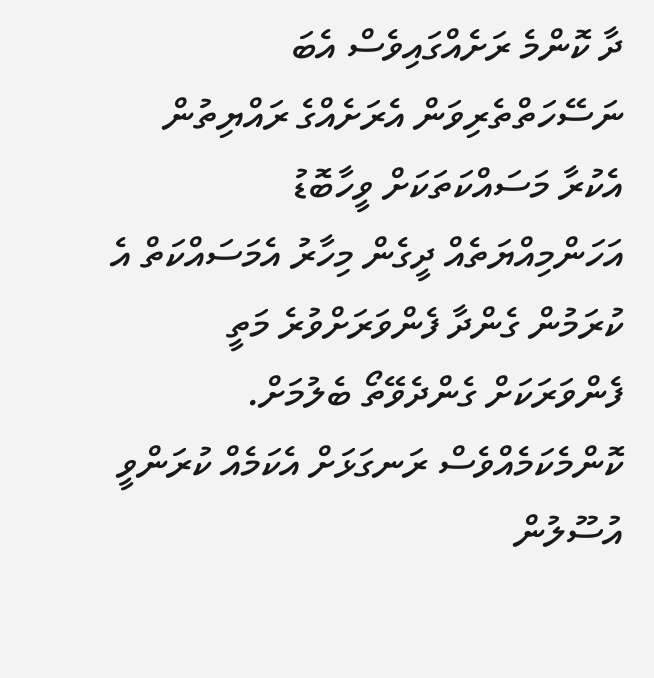ދާ ކޮންމެ ރަށެއްގައިވެސް އެބަ ނަސޭހަތްތެރިވަން އެރަށެއްގެ ރައްޔިތުން އެކުރާ މަސައްކަތަކަށް ވީހާބޮޑު އަހަންމިއްޔަތެއް ދީގެން މިހާރު އެމަސައްކަތް އެ ކުރަމުން ގެންދާ ފެންވަރަށްވުރެ މަތީ ފެންވަރަކަށް ގެންދެވޭތޯ ބެލުމަށް. ކޮންމެކަމެއްވެސް ރަނގަޅަށް އެކަމެއް ކުރަންވީ އުސޫލުން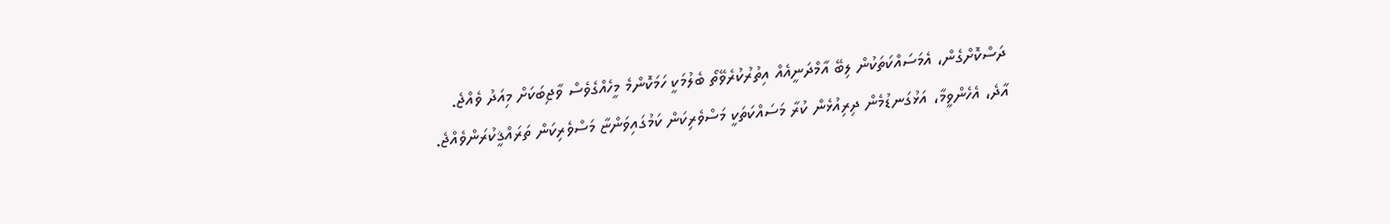ދަސްކޮށްގެން، އެމަސައްކަތަކުން ލިބޭ އާމްދަނީއެއް އިތުރުކުރެވޭތޯ ބެލުމަކީ ހަމަކޮންމެ މީހެއްގެވެސް ވާޖިބަކަށް މިއަދު ވެއްޖެ.
އާދެ، އެހެންވީމާ، އަޅުގަނޑުމެން ދިރިއުޅެން ކުރާ މަސައްކަތަކީ މަސްވެރިކަން ކަމުގައިވަންޏާ މަސްވެރިކަން ތަރައްޤީކުރަންވެއްޖެ.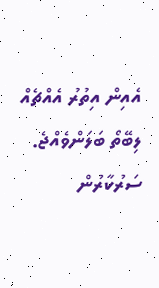އެއިން އިތުރު އެއްޗެއް ލިބޭތޯ ބަލަންވެއްޖެ. ސަރުކާރުން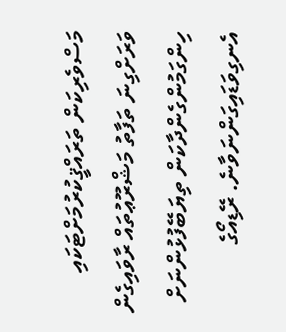މަސްވެރިކަން ތަރައްޤީކުރުމަށްޓަކައި ވަރަށްގިނަ ތަފާތު މަޝްރޫޢުތައް ރާވައިގެން ހިންގަމުންގެންދާކަން ތިޔަބޭފުޅުންނަށް އެނގިވަޑައިގަންނަވާނެ. ރޭޑިއޯގެ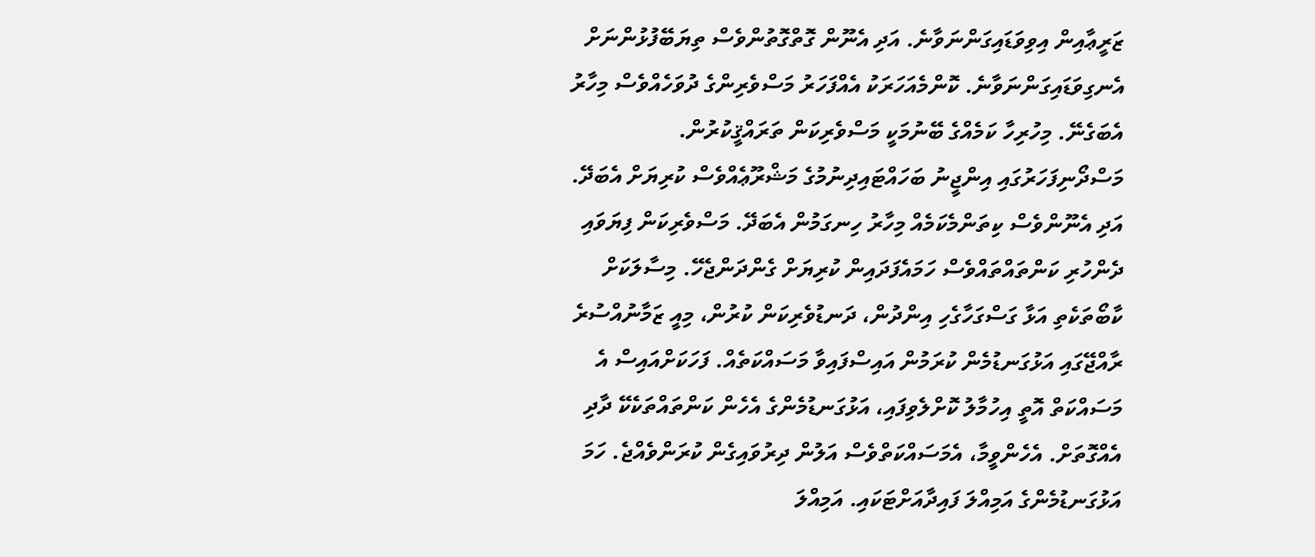ޒަރީޢާއިން އިވިވަޑައިގަންނަވާނެ. އަދި އެނޫން ގޮތްގޮތުންވެސް ތިޔަބޭފުޅުންނަށް އެނގިވަޑައިގަންނަވާނެ. ކޮންމެއަހަރަކު އެއްފަހަރު މަސްވެރިންގެ ދުވަހެއްވެސް މިހާރު އެބަގެނޭ. މިހުރިހާ ކަމެއްގެ ބޭނުމަކީ މަސްވެރިކަން ތަރައްޤީކުރުން. މަސްދޯނިފަހަރުގައި އިންޖީނު ބަހައްޓައިދިނުމުގެ މަޝްރޫޢެއްވެސް ކުރިޔަށް އެބަދޭ. އަދި އެނޫންވެސް ކިތަންމެކަމެއް މިހާރު ހިނގަމުން އެބަދޭ. މަސްވެރިކަން ފިޔަވައި ދެންހުރި ކަންތައްތައްވެސް ހަމައެފަދައިން ކުރިޔަށް ގެންދަންޖެހޭ. މިސާލަކަށް ކާބޯތަކެތި އަޅާ ގަސްގަހާގެހި އިންދުން، ދަނޑުވެރިކަން ކުރުން، މިއީ ޒަމާނުއްސުރެ ރާއްޖޭގައި އަޅުގަނޑުމެން ކުރަމުން އައިސްފައިވާ މަސައްކަތެއް. ފަހަކަށްއައިސް އެ މަސައްކަތް އޮތީ އިހުމާލު ކޮށްލެވިފައި، އަޅުގަނޑުމެންގެ އެހެން ކަންތައްތަކެކޭ ދާދި އެއްގޮތަށް. އެހެންވީމާ، އެމަސައްކަތްވެސް އަލުން ދިރުވައިގެން ކުރަންވެއްޖެ. ހަމަ އަޅުގަނޑުމެންގެ އަމިއްލަ ފައިދާއަށްޓަކައި. އަމިއްލަ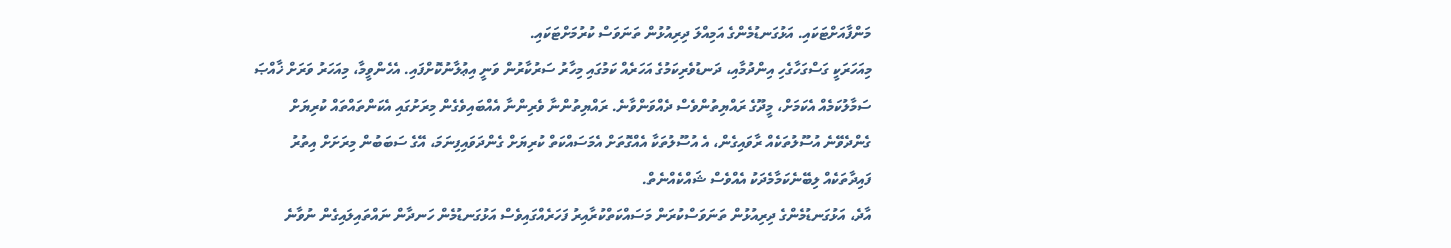މަންފާއަށްޓަކައި. އަޅުގަނޑުމެންގެ އަމިއްލަ ދިރިއުޅުން ތަނަވަސް ކުރުމަށްޓަކައި.
މިއަހަރަކީ ގަސްގަހާގެހި އިންދުމާއި، ދަނޑުވެރިކަމުގެ އަހަރެއް ކަމުގައި މިހާރު ސަރުކާރުން ވަނީ އިޢުލާނުކޮށްފައި. އެހެންވީމާ، މިއަހަރު ވަރަށް ޚާއްޞަ ސަމާލުކަމެއް އެކަމަށް، މީދޫގެ ރައްޔިތުންވެސް ދެއްވަންވާނެ. ރައްޔިތުންނާ ވެރިންނާ އެއްބައިވެގެން މިރަށުގައި އެކަންތައްތައް ކުރިޔަށް ގެންދެވޭނެ އުސޫލުތަކެއް ރާވައިގެން، އެ އުސޫލުތަކާ އެއްގޮތަށް އެމަސައްކަތް ކުރިޔަށް ގެންދަވައިފިނަމަ، އޭގެ ސަބަބުން މިރަށަށް އިތުރު ފައިދާތަކެއް ލިބޭނެކަމާމެދަކު އެއްވެސް ޝައްކެއްނެތް.
އާދެ، އަޅުގަނޑުމެންގެ ދިރިއުޅުން ތަނަވަސްކުރަން މަސައްކަތްކުރާއިރު ފަހަރެއްގައިވެސް އަޅުގަނޑުމެން ހަނދާން ނައްތައިލައިގެން ނުވާނެ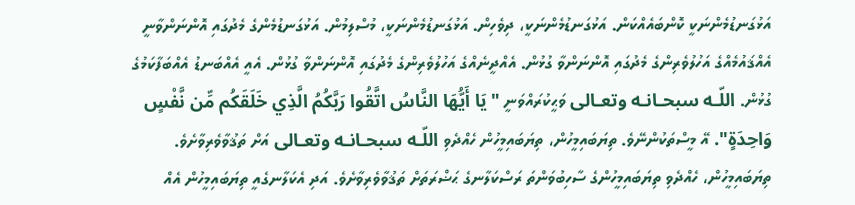އަޅުގަނޑުމެންނަކީ ކޮންބައެއްކަން. އަޅުގަނޑުމެންނަކީ، ދިވެހިން. އަޅުގަނޑުމެންނަކީ، މުސްލިމުން. އަޅުގަނޑުމެންގެ މެދުގައި އޮންނަންވާނީ އެއްޤައުމެއްގެ އަހުލުވެރިންގެ މެދުގައި އޮންނަންވާ ގުޅުން. އެއްދީނެއްގެ އަހުލުވެރިންގެ މެދުގައި އޮންނަންވާ ގުޅުން. އެއީ އެއްބަނޑު އެއްބަފާކަމުގެ ގުޅުން. اللّـه سبحـانـه وتعـالى ވަޙީކުރައްވަނީ "يَا أَيُّهَا النَّاسُ اتَّقُوا رَبَّكُمُ الَّذِي خَلَقَكُم مِّن نَّفْسٍ وَاحِدَةٍ". އޭ މީސްތަކުންނޭވެ. ތިޔަބައިމީހުން، ތިޔަބައިމީހުން ހެއްދެވި اللّـه سبحـانـه وتعـالى އަށް ތަޤުވާވެރިވާށެވެ. ތިޔަބައިމީހުން، ހެއްދެވި ތިޔަބައިމީހުންގެ ސާހިބުވަންތަ ރަސްކަލާނގެ ޙަޟްރަތަށް ތަޤުވާވެރިވާށެވެ. އަދި އެކަލާނގެއީ ތިޔަބައިމީހުން އެއް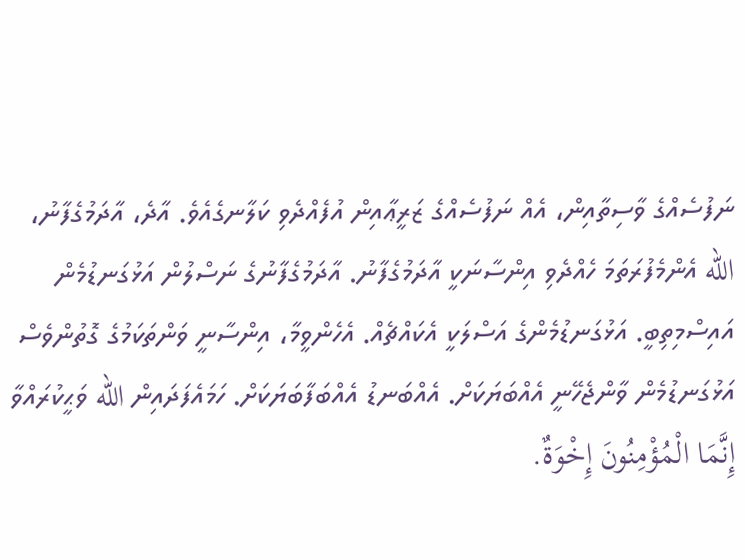ނަފުސެއްގެ ވާސިތާއިން، އެއް ނަފުސެއްގެ ޒަރީޢާއިން އުފެއްދެވި ކަލާނގެއެވެ. އާދެ، އާދަމުގެފާނު، الله އެންމެފުރަތަމަ ހެއްދެވި އިންސާނަކީ އާދަމުގެފާނު. އާދަމުގެފާނުގެ ނަސްލުން އަޅުގަނޑުމެން އައިސްމިތިބީ. އަޅުގަނޑުމެންގެ އަސްލަކީ އެކައްޗެއް. އެހެންވީމާ، އިންސާނީ ވަންތަކަމުގެ ގޮތުންވެސް އަޅުގަނޑުމެން ވާންޖެހޭނީ އެއްބަޔަކަށް. އެއްބަނޑު އެއްބަފާބަޔަކަށް. ހަމައެފަދައިން الله ވަޙީކުރައްވާ إِنَّمَا الْمُؤْمِنُونَ إِخْوَةٌ.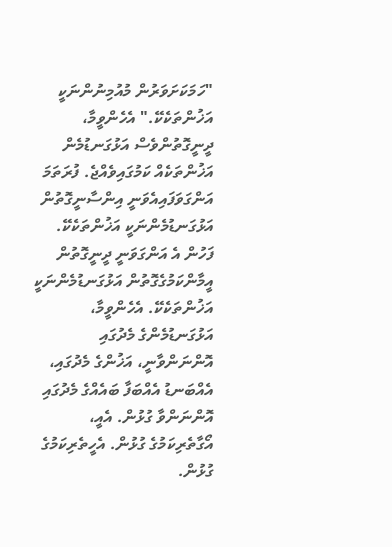"ހަމަކަށަވަރުން މުއުމިނުންނަކީ އަޚުންތަކެކޭ." އެހެންވީމާ، ދީނީގޮތުންވެސް އަޅުގަނޑުމެން އަޚުންތަކެއް ކަމުގައިވެއްޖެ. ފުރަތަމަ އަންގަވަފައިއެވަނީ އިންސާނީގޮތުން އަޅުގަނޑުމެންނަކީ އަޚުންތަކެކޭ. ފަހުން އެ އަންގަވަނީ ދީނީގޮތުން އީމާންކަމުގެގޮތުން އަޅުގަނޑުމެންނަކީ އަޚުންތަކެކޭ. އެހެންވީމާ، އަޅުގަނޑުމެންގެ މެދުގައި އޮންނަންވާނީ، އަޚުންގެ މެދުގައި، އެއްބަނޑު އެއްބަފާ ބައެއްގެ މެދުގައި އޮންނަންވާ ގުޅުން. އެއީ، އޯގާތެރިކަމުގެ ގުޅުން. އެހީތެރިކަމުގެ ގުޅުން.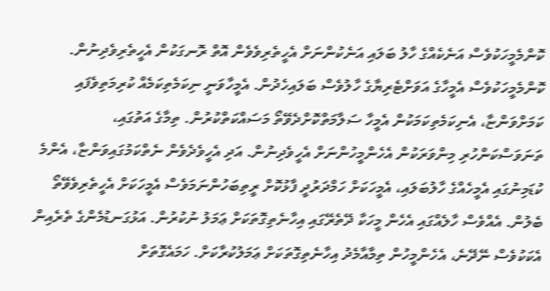ކޮންމެމީހަކުވެސް އަނެކެއްގެ ހާލު ބަލައި އަނެކުންނަށް އެހީތެރިވެވެން އޮތް ރޮނގަކުން އެހީތެރިވެދިނުން. ކޮންމެމީހަކުވެސް އެމީހާގެ އަވަށްޓެރިޔާގެ ހާލުވެސް ބަލައިހެދުން. އެމީހާވަނީ ނިކަމެތިކަމެއް ކުރިމަތިވެފައި ކަމަށްވަންޏާ، އެނިކަމެތިކަމަކުން އެމީހާ ސަލާމަތްކޮށްދެވޭތޯ މަސައްކަތްކުރުން. ތިމާގެ އަތުގައި، ތަނަވަސްކަންހުރި މިންވަރަކުން އެހެންމީހުންނަށް އެހީވެދިނުން. އަދި އެހީވެދެވެން ނެތްކަމުގައިވަންޏާ، އެންމެ ކުޑަމިނުގައި އެމީހެއްގެ ހާލުބަލައި، އެމީހަކަށް ހަމްދަރުދީ ފާޅުކޮށް ރީތިބަހުންނަމަވެސް އެމީހަކަށް އެހީތެރިވެވޭތޯ ބެލުން. އެއްވެސް ހާލެއްގައި އެހެން މީހަކާ ދޭތެރޭގައި އިހާނެތިގޮތަކަށް ޢަމަލު ނުކުރުން. އަޅުގަނޑުމެންގެ ތެރެއިން އެކަކުވެސް ނޭދޭނެ، އެހެންމީހުން ތިމާއާމެދު އިހާނެތިގޮތަކަށް ޢަމަލުކުރާކަށް. ހަމައެގޮތަށް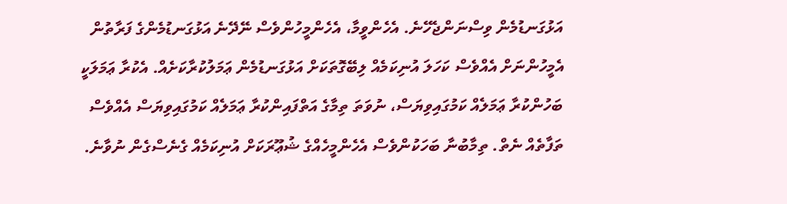އަޅުގަނޑުމެން ވިސްނަންޖެހޭނެ. އެހެންވީމާ، އެހެންމީހުންވެސް ނޭދޭނެ އަޅުގަނޑުމެންގެ ފަރާތުން އެމީހުންނަށް އެއްވެސް ކަހަލަ އުނިކަމެއް ލިބޭގޮތަކަށް އަޅުގަނޑުމެން ޢަމަލުކުރާކަށެއް. އެކުރާ ޢަމަލަކީ ބަހުންކުރާ ޢަމަލެއް ކަމުގައިވިޔަސް، ނުވަތަ ތިމާގެ އަތްފައިންކުރާ ޢަމަލެއް ކަމުގައިވިޔަސް އެއްވެސް ތަފާތެއް ނެތް. ތިމާބުނާ ބަހަކުންވެސް އެހެންމީހެއްގެ ޝުޢޫރަކަށް އުނިކަމެއް ގެނެސްގެން ނުވާނެ.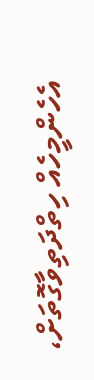އެހެންމީހެއް ހިތްދަތިވާގޮތަށް،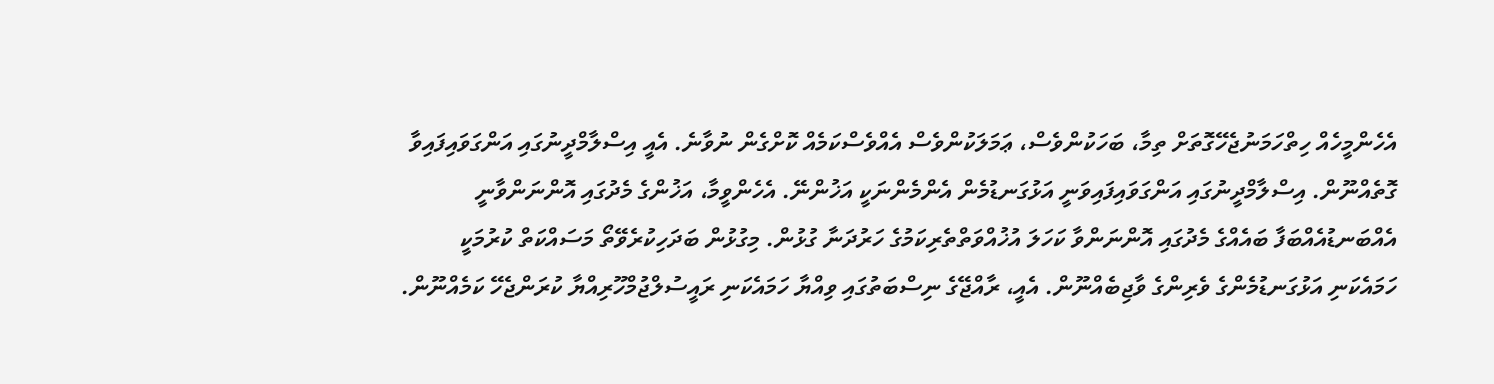އެހެންމީހެއް ހިތްހަމަނުޖެހޭގޮތަށް ތިމާ، ބަހަކުންވެސް، ޢަމަލަކުންވެސް އެއްވެސްކަމެއް ކޮށްގެން ނުވާނެ. އެއީ އިސްލާމްދީނުގައި އަންގަވައިފައިވާ ގޮތެއްނޫން. އިސްލާމްދީނުގައި އަންގަވައިފައިވަނީ އަޅުގަނޑުމެން އެންމެންނަކީ އަޚުންނޭ. އެހެންވީމާ، އަޚުންގެ މެދުގައި އޮންނަންވާނީ އެއްބަނޑުއެއްބަފާ ބައެއްގެ މެދުގައި އޮންނަންވާ ކަހަލަ އުޚުއްވަތްތެރިކަމުގެ ހަރުދަނާ ގުޅުން. މިގުޅުން ބަދަހިކުރެވޭތޯ މަސައްކަތް ކުރުމަކީ ހަމައެކަނި އަޅުގަނޑުމެންގެ ވެރިންގެ ވާޖިބެއްނޫން. އެއީ، ރާއްޖޭގެ ނިސްބަތުގައި ވިއްޔާ ހަމައެކަނި ރައީސުލްޖުމްހޫރިއްޔާ ކުރަންޖެހޭ ކަމެއްނޫން.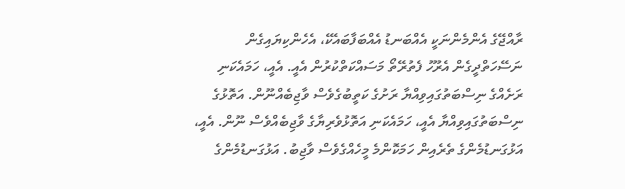ރާއްޖޭގެ އެންމެންނަކީ އެއްބަނޑު އެއްބަފާބައެކޭ، އެހެންކިޔައިގެން ނަސޭހަތްދީގެން އެރޫހު ފެތުރޭތޯ މަސައްކަތްކުރުން އެއީ. އެއީ، ހަމައެކަނި ރަށެއްގެ ނިސްބަތުގައިވިއްޔާ ރަށުގެ ކަތީބުގެވެސް ވާޖިބެއްނޫން. އަތޮޅުގެ ނިސްބަތުގައިވިއްޔާ އެއީ، ހަމައެކަނި އަތޮޅުވެރިޔާގެ ވާޖިބެއްވެސް ނޫން. އެއީ، އަޅުގަނޑުމެންގެ ތެރެއިން ހަމަކޮންމެ މީހެއްގެވެސް ވާޖިބު. އަޅުގަނޑުމެންގެ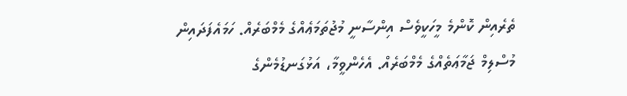ތެރެއިން ކޮންމެ މީހަކީވެސް އިންސާނީ މުޖުތަމަޢެއްގެ މެމްބަރެއް. ހަމައެފަދައިން މުސްލިމް ޖަމާޢަތެއްގެ މެމްބަރެއް. އެހެންވީމާ، އަޅުގަނޑުމެންގެ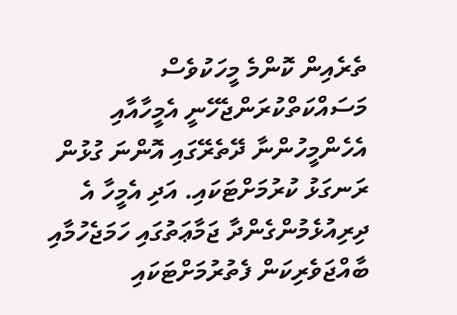ތެރެއިން ކޮންމެ މީހަކުވެސް މަސައްކަތްކުރަންޖެހޭނީ އެމީހާއާއި އެހެންމީހުންނާ ދޭތެރޭގައި އޮންނަ ގުޅުން ރަނގަޅު ކުރުމަށްޓަކައި. އަދި އެމީހާ އެ ދިރިއުޅެމުންގެންދާ ޖަމާޢަތުގައި ހަމަޖެހުމާއި ބާއްޖަވެރިކަން ފެތުރުމަށްޓަކައި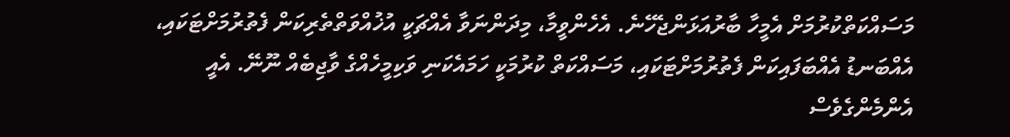މަސައްކަތްކުރުމަށް އެމީހާ ބާރުއަޅަންޖެހޭނެ. އެހެންވީމާ، މިދަންނަވާ އެއްޗަކީ އުޚުއްވަތްތެރިކަން ފެތުރުމަށްޓަކައި، އެއްބަނޑު އެއްބަފައިކަން ފެތުރުމަށްޓަކައި، މަސައްކަތް ކުރުމަކީ ހަމައެކަނި ވަކިމީހެއްގެ ވާޖިބެއް ނޫނޭ. އެއީ އެންމެންގެވެސް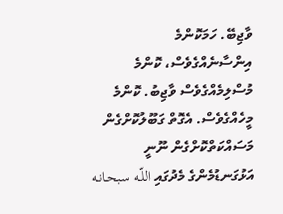ވާޖިބޭ. ހަމަކޮންމެ އިންސާނެއްގެވެސް، ކޮންމެ މުސްލިމެއްގެވެސް ވާޖިބު. ކޮންމެ މީހެއްގެވެސް. އެގޮތް ގަބޫލުކޮށްގެން މަސައްކަތްކޮށްގެން ނޫނީ އަޅުގަނޑުމެންގެ މެދުގައި اللّـه سبحـانـه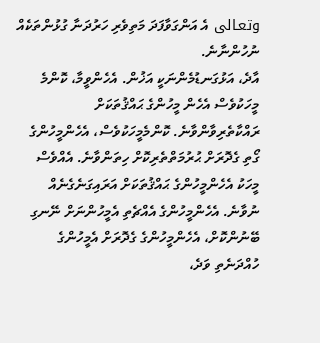وتعـالى އެ އަންގަވާފަދަ މަތިވެރި ހަރުދަނާ ގުޅުންތަކެއް ނުހުންނާނެ.
އާދެ، އަޅުގަނޑުމެންނަކީ އަޚުން. އެހެންވީމާ، ކޮންމެ މީހަކުވެސް އެހެން މީހުންގެ ޙައްޤުތަކަށް ރައްކާތެރިވާންވާނެ. ކޮންމެމީހަކުވެސް، އެހެންމީހުންގެ ގޯތި ގެދޮރަށް ޙުރުމަތްތެރިކޮށް ހިތަންވާނެ. އެއްވެސް މީހަކު އެހެންމީހުންގެ ޙައްޤުތަކަށް އަރައިގަނެގެނެއް ނުވާނެ. އެހެންމީހުންގެ އެއްޗެތި އެމީހުންނަށް ނޭނގި ބޭނުންކޮށް، އެހެންމީހުންގެ ގެދޮރަށް އެމީހުންގެ ހުއްދަނެތި ވަދެ،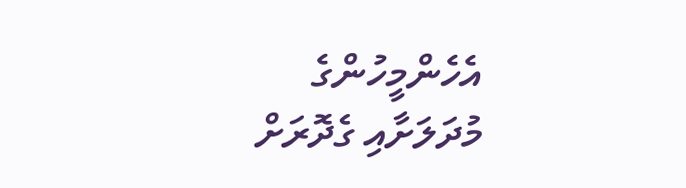އެހެންމީހުންގެ މުދަލަށާއި ގެދޮރަށް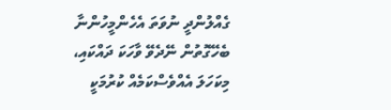ގެއްލުންދީ ނުވަތަ އެހެންމީހުންނާ ބެހޭގޮތުން ނޭދެވޭ ވާހަކަ ދައްކައި، މިކަހަލަ އެއްވެސްކަމެއް ކުރުމަކީ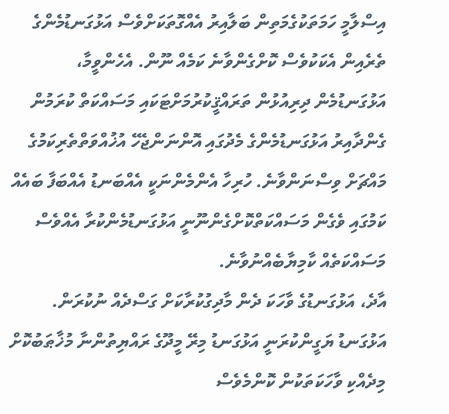އިސްލާމީ ހަމަތަކުގެމަތިން ބަލާއިރު އެއްގޮތަކަށްވެސް އަޅުގަނޑުމެންގެ ތެރެއިން އެކަކުވެސް ކޮށްގެންވާނެ ކަމެއް ނޫން. އެހެންވީމާ، އަޅުގަނޑުމެން ދިރިއުޅުން ތަރައްޤީކުރުމަށްޓަކައި މަސައްކަތް ކުރަމުން ގެންދާއިރު އަޅުގަނޑުމެންގެ މެދުގައި އޮންނަންޖެހޭ އުޚުއްވަތްތެރިކަމުގެ މައްޗަށް ވިސްނަންވާނެ. ހުރިހާ އެންމެންނަކީ އެއްބަނޑު އެއްބަފާ ބައެއް ކަމުގައި ވެގެން މަސައްކަތްކޮށްގެންނޫނީ އަޅުގަނޑުމެންކުރާ އެއްވެސް މަސައްކަތެއް ކާމިޔާބެއްނުވާނެ.
އާދެ، އަޅުގަނޑުގެ ވާހަކަ ދެން މާދިގުކުރާކަށް ގަސްދެއް ނުކުރަން. އަޅުގަނޑު ޔަގީންކުރަނީ އަޅުގަނޑު މިރޭ މީދޫގެ ރައްޔިތުންނާ މުޚާޠަބުކޮށް މިދެއްކި ވާހަކަތަކުން ކޮންމެވެސް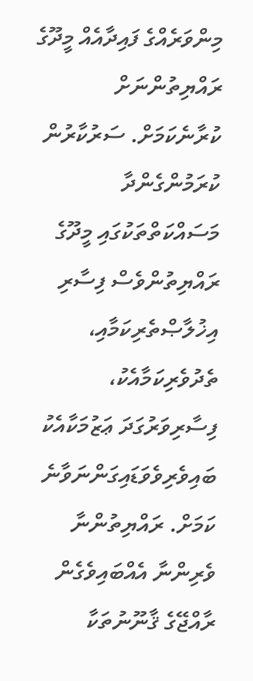މިންވަރެއްގެ ފައިދާއެއް މީދޫގެ ރައްޔިތުންނަށް ކުރާނެކަމަށް. ސަރުކާރުން ކުރަމުންގެންދާ މަސައްކަތްތަކުގައި މީދޫގެ ރައްޔިތުންވެސް ފިސާރި އިޚުލާޞްތެރިކަމާއި، ތެދުވެރިކަމާއެކު، ފިސާރިވަރުގަދަ ޢަޒުމަކާއެކު ބައިވެރިވެވަޑައިގަންނަވާނެ ކަމަށް. ރައްޔިތުންނާ ވެރިންނާ އެއްބައިވެގެން ރާއްޖޭގެ ޤާނޫނުތަކާ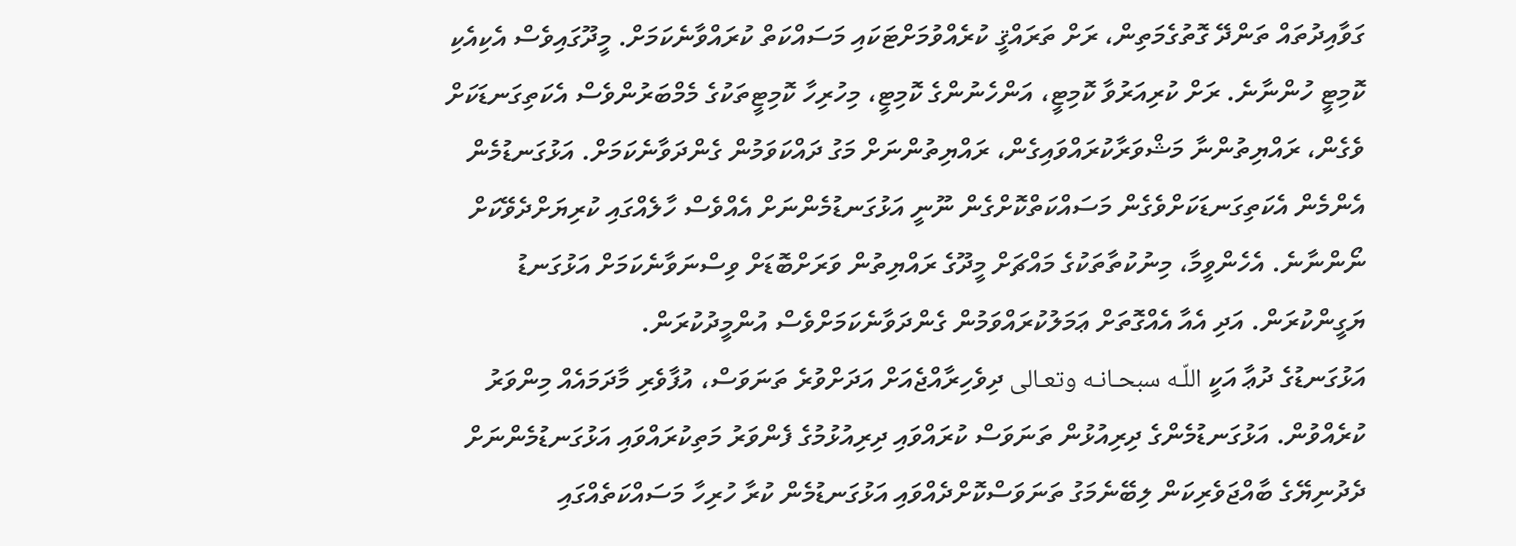ގަވާއިދުތައް ތަންދޭ ގޮތުގެމަތިން، ރަށް ތަރައްޤީ ކުރެއްވުމަށްޓަކައި މަސައްކަތް ކުރައްވާނެކަމަށް. މީދޫގައިވެސް އެކިއެކި ކޮމިޓީ ހުންނާނެ. ރަށް ކުރިއަރުވާ ކޮމިޓީ، އަންހެނުންގެ ކޮމިޓީ، މިހުރިހާ ކޮމިޓީތަކުގެ މެމްބަރުންވެސް އެކަތިގަނޑަކަށް ވެގެން، ރައްޔިތުންނާ މަޝްވަރާކުރައްވައިގެން، ރައްޔިތުންނަށް މަގު ދައްކަވަމުން ގެންދަވާނެކަމަށް. އަޅުގަނޑުމެން އެންމެން އެކަތިގަނޑަކަށްވެގެން މަސައްކަތްކޮށްގެން ނޫނީ އަޅުގަނޑުމެންނަށް އެއްވެސް ހާލެއްގައި ކުރިޔަށްދެވޭކަށް ނޯންނާނެ. އެހެންވީމާ، މިނުކުތާތަކުގެ މައްޗަށް މީދޫގެ ރައްޔިތުން ވަރަށްބޮޑަށް ވިސްނަވާނެކަމަށް އަޅުގަނޑު ޔަގީންކުރަން. އަދި އެއާ އެއްގޮތަށް ޢަމަލުކުރައްވަމުން ގެންދަވާނެކަމަށްވެސް އުންމީދުކުރަން.
އަޅުގަނޑުގެ ދުޢާ އަކީ اللّـه سبحـانـه وتعـالى ދިވެހިރާއްޖެއަށް އަދަށްވުރެ ތަނަވަސް، އުފާވެރި މާދަމައެއް މިންވަރު ކުރެއްވުން. އަޅުގަނޑުމެންގެ ދިރިއުޅުން ތަނަވަސް ކުރައްވައި ދިރިއުޅުމުގެ ފެންވަރު މަތިކުރައްވައި އަޅުގަނޑުމެންނަށް ދެދުނިޔޭގެ ބާއްޖަވެރިކަން ލިބޭނެމަގު ތަނަވަސްކޮށްދެއްވައި އަޅުގަނޑުމެން ކުރާ ހުރިހާ މަސައްކަތެއްގައި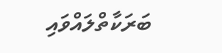ބަރަކާތްލައްވައި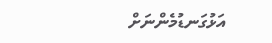އަޅުގަނޑުމެންނަށް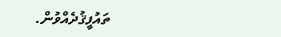ތައުފީޤުދެއްވުން.